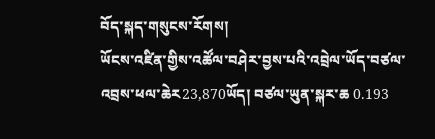བོད་སྐད་གསུངས་རོགས།
ཡོངས་འཛིན་གྱིས་འཚོལ་བཤེར་བྱས་པའི་འབྲེལ་ཡོད་བཙལ་འབྲས་ཕལ་ཆེར23,870ཡོད། བཙལ་ཡུན་སྐར་ཆ 0.193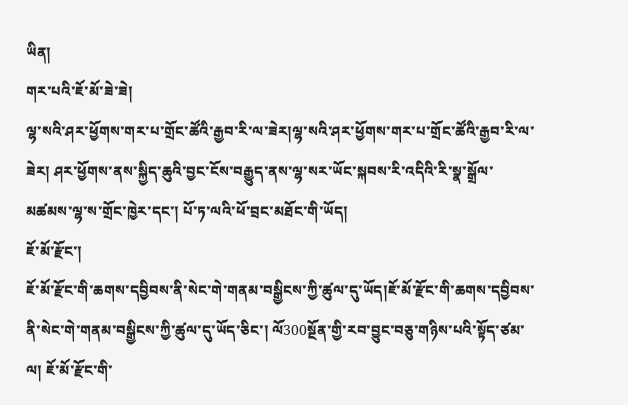ཡིན།
གར་པའི་ཇོ་མོ་ཟེ་ཟེ།
ལྷ་སའི་ཤར་ཕྱོགས་གར་པ་གྲོང་ཚོའི་རྒྱབ་རི་ལ་ཟེར།ལྷ་སའི་ཤར་ཕྱོགས་གར་པ་གྲོང་ཚོའི་རྒྱབ་རི་ལ་ཟེར། ཤར་ཕྱོགས་ནས་སྐྱིད་ཆུའི་བྱང་ངོས་བརྒྱུད་ནས་ལྷ་སར་ཡོང་སྐབས་རི་འདིའི་རི་སྣ་སྒྲོལ་མཚམས་ལྷ་ས་གྲོང་ཁྱེར་དང་། པོ་ཏ་ལའི་ཕོ་བྲང་མཐོང་གི་ཡོད།
ཇོ་མོ་རྫོང་།
ཇོ་མོ་རྫོང་གི་ཆགས་དབྱིབས་ནི་སེང་གེ་གནམ་བསྒྱིངས་ཀྱི་ཚུལ་དུ་ཡོད།ཇོ་མོ་རྫོང་གི་ཆགས་དབྱིབས་ནི་སེང་གེ་གནམ་བསྒྱིངས་ཀྱི་ཚུལ་དུ་ཡོད་ཅིང་། ལོ300སྔོན་གྱི་རབ་བྱུང་བཅུ་གཉིས་པའི་སྟོད་ཙམ་ལ། ཇོ་མོ་རྫོང་གི་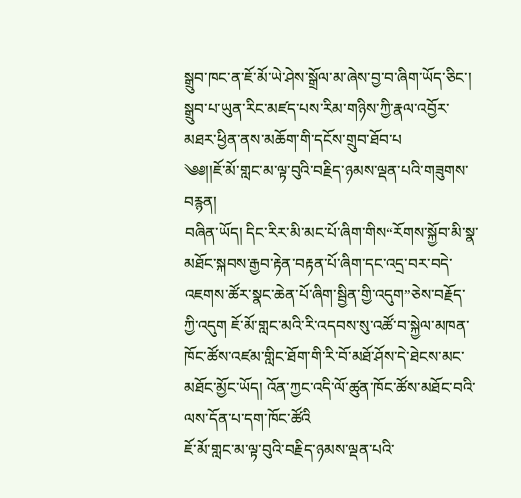སྒྲུབ་ཁང་ན་ཇོ་མོ་ཡེ་ཤེས་སྒྲོལ་མ་ཞེས་བྱ་བ་ཞིག་ཡོད་ཅིང་། སྒྲུབ་པ་ཡུན་རིང་མཛད་པས་རིམ་གཉིས་ཀྱི་རྣལ་འབྱོར་མཐར་ཕྱིན་ནས་མཆོག་གི་དངོས་གྲུབ་ཐོབ་པ
༄༅།།ཇོ་མོ་གླང་མ་ལྟ་བུའི་བརྗིད་ཉམས་ལྡན་པའི་གཟུགས་བརྙན།
བཞིན་ཡོད། དིང་རིར་མི་མང་པོ་ཞིག་གིས“རོགས་སྐྱོབ་མི་སྣ་མཐོང་སྐབས་རྒྱབ་རྟེན་བརྟན་པོ་ཞིག་དང་འདྲ་བར་བདེ་འཇགས་ཚོར་སྣང་ཆེན་པོ་ཞིག་སྦྱིན་གྱི་འདུག”ཅེས་བརྗོད་ཀྱི་འདུག ཇོ་མོ་གླང་མའི་རི་འདབས་སུ་འཚོ་བ་སྐྱེལ་མཁན་ཁོང་ཚོས་འཛམ་གླིང་ཐོག་གི་རི་བོ་མཐོ་ཤོས་དེ་ཐེངས་མང་མཐོང་མྱོང་ཡོད། འོན་ཀྱང་འདི་ལོ་ཚུན་ཁོང་ཚོས་མཐོང་བའི་ལས་དོན་པ་དག་ཁོང་ཚོའི
ཇོ་མོ་གླང་མ་ལྟ་བུའི་བརྗིད་ཉམས་ལྡན་པའི་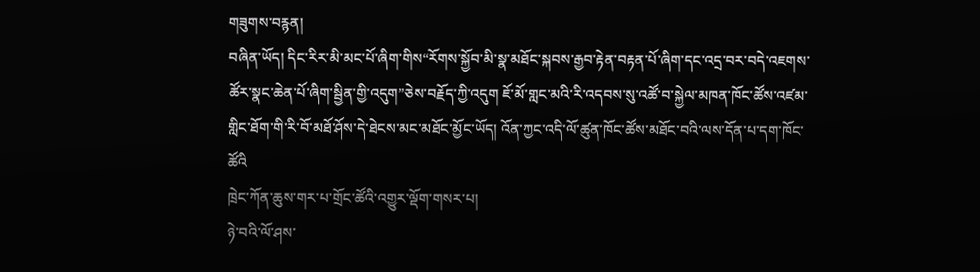གཟུགས་བརྙན།
བཞིན་ཡོད། དིང་རིར་མི་མང་པོ་ཞིག་གིས“རོགས་སྐྱོབ་མི་སྣ་མཐོང་སྐབས་རྒྱབ་རྟེན་བརྟན་པོ་ཞིག་དང་འདྲ་བར་བདེ་འཇགས་ཚོར་སྣང་ཆེན་པོ་ཞིག་སྦྱིན་གྱི་འདུག”ཅེས་བརྗོད་ཀྱི་འདུག ཇོ་མོ་གླང་མའི་རི་འདབས་སུ་འཚོ་བ་སྐྱེལ་མཁན་ཁོང་ཚོས་འཛམ་གླིང་ཐོག་གི་རི་བོ་མཐོ་ཤོས་དེ་ཐེངས་མང་མཐོང་མྱོང་ཡོད། འོན་ཀྱང་འདི་ལོ་ཚུན་ཁོང་ཚོས་མཐོང་བའི་ལས་དོན་པ་དག་ཁོང་ཚོའི
ཁྲེང་ཀོན་ཆུས་གར་པ་གྲོང་ཚོའི་འགྱུར་ལྡོག་གསར་པ།
ཉེ་བའི་ལོ་ཤས་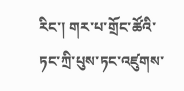རིང་། གར་པ་གྲོང་ཚོའི་ཏང་ཀྲི་པུས་ཏང་འཛུགས་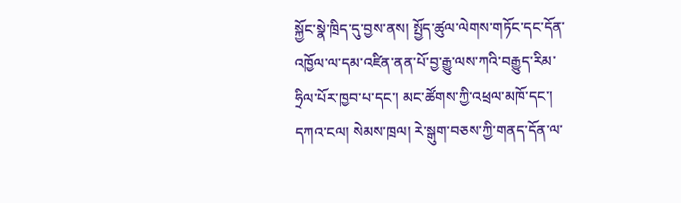སྐྱོང་སྣེ་ཁྲིད་དུ་བྱས་ནས། སྤྱོད་ཚུལ་ལེགས་གཏོང་དང་དོན་འཁྱོལ་ལ་དམ་འཛིན་ནན་པོ་བྱ་རྒྱུ་ལས་ཀའི་བརྒྱུད་རིམ་ཧྲིལ་པོར་ཁྱབ་པ་དང་། མང་ཚོགས་ཀྱི་འཕྲལ་མཁོ་དང་། དཀའ་ངལ། སེམས་ཁྲལ། རེ་སྒུག་བཅས་ཀྱི་གནད་དོན་ལ་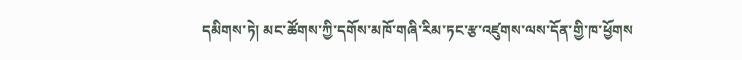དམིགས་ཏེ། མང་ཚོགས་ཀྱི་དགོས་མཁོ་གཞི་རིམ་ཏང་རྩ་འཛུགས་ལས་དོན་གྱི་ཁ་ཕྱོགས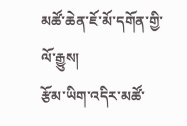མཚོ་ཆེན་ཇོ་མོ་དགོན་གྱི་ལོ་རྒྱུས།
རྩོམ་ཡིག་འདིར་མཚོ་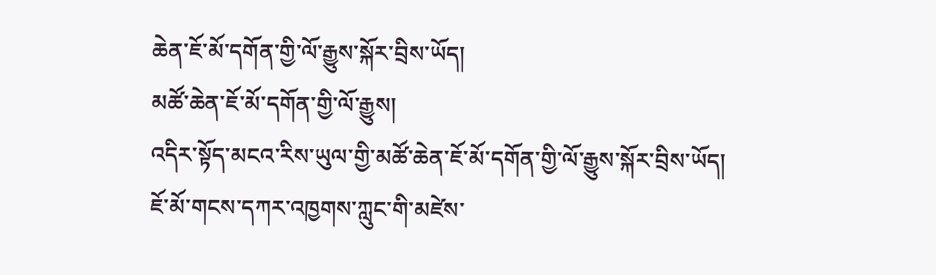ཆེན་ཇོ་མོ་དགོན་གྱི་ལོ་རྒྱུས་སྐོར་བྲིས་ཡོད།
མཚོ་ཆེན་ཇོ་མོ་དགོན་གྱི་ལོ་རྒྱུས།
འདིར་སྟོད་མངའ་རིས་ཡུལ་གྱི་མཚོ་ཆེན་ཇོ་མོ་དགོན་གྱི་ལོ་རྒྱུས་སྐོར་བྲིས་ཡོད།
ཇོ་མོ་གངས་དཀར་འཁྱགས་ཀླུང་གི་མཛེས་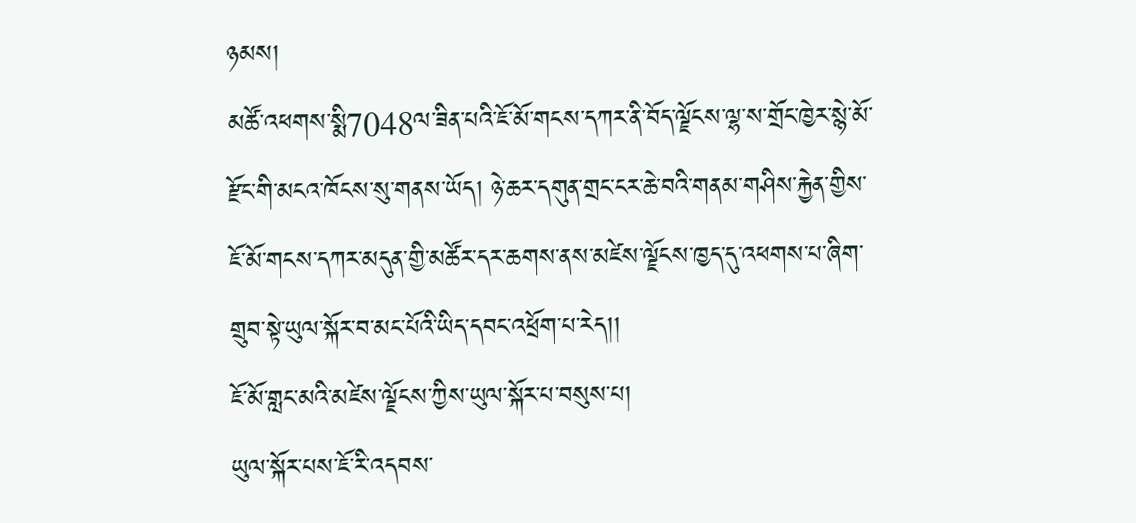ཉམས།
མཚོ་འཕགས་སྨི7048ལ་ཟིན་པའི་ཇོ་མོ་གངས་དཀར་ནི་བོད་ལྗོངས་ལྷ་ས་གྲོང་ཁྱེར་སྙེ་མོ་རྫོང་གི་མངའ་ཁོངས་སུ་གནས་ཡོད། ཉེ་ཆར་དགུན་གྲང་ངར་ཆེ་བའི་གནམ་གཤིས་རྐྱེན་གྱིས་ཇོ་མོ་གངས་དཀར་མདུན་གྱི་མཚོར་དར་ཆགས་ནས་མཛེས་ལྗོངས་ཁྱད་དུ་འཕགས་པ་ཞིག་གྲུབ་སྟེ་ཡུལ་སྐོར་བ་མང་པོའི་ཡིད་དབང་འཕྲོག་པ་རེད།།
ཇོ་མོ་གླང་མའི་མཛེས་ལྗོངས་ཀྱིས་ཡུལ་སྐོར་པ་བསུས་པ།
ཡུལ་སྐོར་པས་ཇོ་རི་འདབས་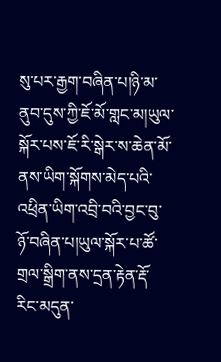སུ་པར་རྒྱག་བཞིན་པ།ཉི་མ་ནུབ་དུས་ཀྱི་ཇོ་མོ་གླང་མ།ཡུལ་སྐོར་པས་ཇོ་རི་སྒེར་ས་ཆེན་མོ་ནས་ཡིག་སྐོགས་མེད་པའི་འཕྲིན་ཡིག་འབྲི་བའི་བྱང་བུ་ཉོ་བཞིན་པ།ཡུལ་སྐོར་པ་ཚོ་གྲལ་སྒྲིག་ནས་དྲན་རྟེན་རྡོ་རིང་མདུན་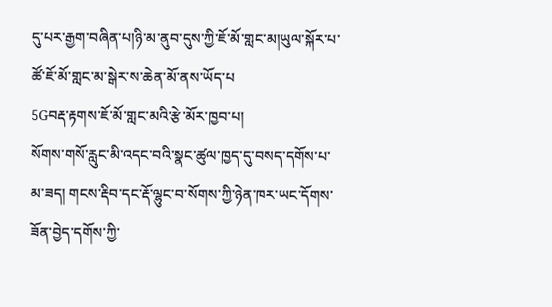དུ་པར་རྒྱག་བཞིན་པ།ཉི་མ་ནུབ་དུས་ཀྱི་ཇོ་མོ་གླང་མ།ཡུལ་སྐོར་པ་ཚོ་ཇོ་མོ་གླང་མ་སྒེར་ས་ཆེན་མོ་ནས་ཡོད་པ
5Gབརྡ་རྟགས་ཇོ་མོ་གླང་མའི་རྩེ་མོར་ཁྱབ་པ།
སོགས་གསོ་རླུང་མི་འདང་བའི་སྣང་ཚུལ་ཁྱད་དུ་བསད་དགོས་པ་མ་ཟད། གངས་རྡིབ་དང་རྡོ་ལྷུང་བ་སོགས་ཀྱི་ཉེན་ཁར་ཡང་དོགས་ཟོན་བྱེད་དགོས་ཀྱི་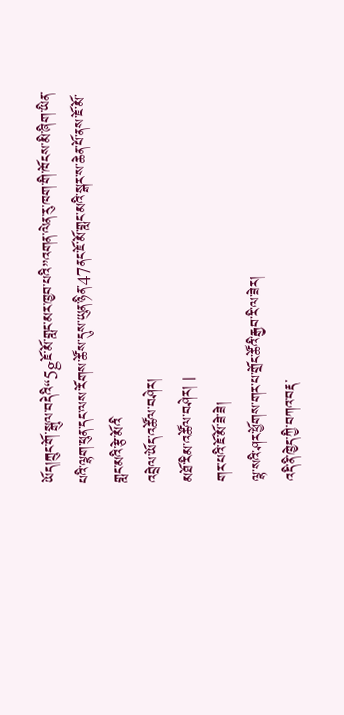ཡོད།ཀྲུང་གོ་སྒུལ་བདེའི“5gཇོ་མོ་གླང་མར་ཁྱབ་པའི”འགན་ལེན་རུ་ཁག་གི་ཁོངས་མི་ཞིག་ཡིན་པའི་ལྷག་ཕུན་དང་ལས་རོགས་ཚོས་དུས་ཡུན་ཉིན་47ནང་ཇོ་མོ་གླང་མའི་སྒར་ས་ཆེན་པོ་ནས་ཇོ་མོ་གླང་མའི་རྩེ་མོའི
འབྲེལ་ཡོད་འཚོལ་བཤེར།
མཐོ་རིམ་འཚོལ་བཤེར། |
གར་པའི་ཇོ་མོ་ཟེ་ཟེ།
ལྷ་སའི་ཤར་ཕྱོགས་གར་པ་གྲོང་ཚོའི་རྒྱབ་རི་ལ་ཟེར།
འདི་ནི་ཁྱེད་ཀྱི་བཀའ་བརྡ་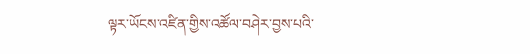ལྟར་ཡོངས་འཛིན་གྱིས་འཚོལ་བཤེར་བྱས་པའི་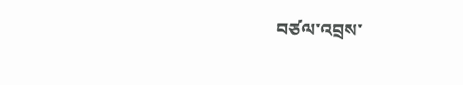བཙལ་འབྲས་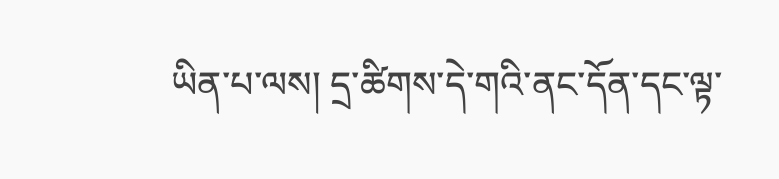ཡིན་པ་ལས། དྲ་ཚིགས་དེ་གའི་ནང་དོན་དང་ལྟ་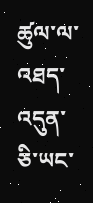ཚུལ་ལ་འཐད་འདུན་ཅི་ཡང་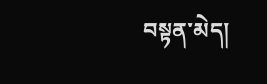བསྟན་མེད།